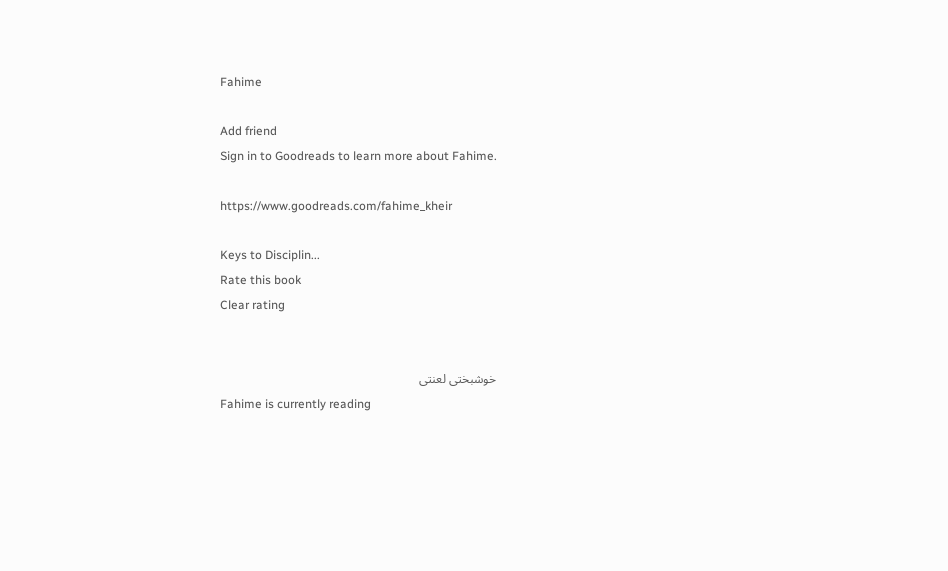Fahime

Add friend
Sign in to Goodreads to learn more about Fahime.

https://www.goodreads.com/fahime_kheir

Keys to Disciplin...
Rate this book
Clear rating


خوشبختی لعنتی
Fahime is currently reading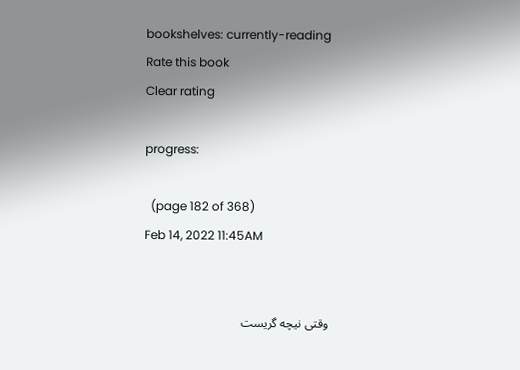bookshelves: currently-reading
Rate this book
Clear rating

progress:

  (page 182 of 368)
Feb 14, 2022 11:45AM


وقتی نیچه گریست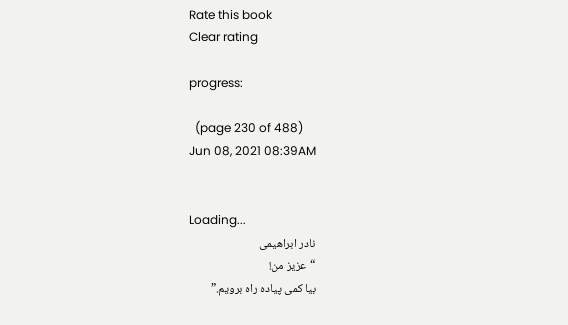Rate this book
Clear rating

progress:

  (page 230 of 488)
Jun 08, 2021 08:39AM


Loading...
نادر ابراهیمی
“عزیز من!
بیا کمی پیاده راه برویم.”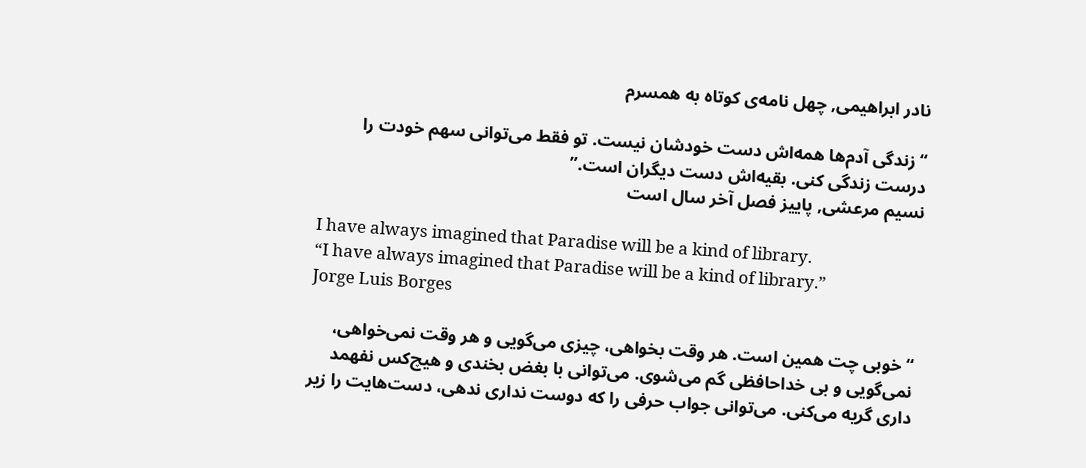نادر ابراهیمی, چهل نامه‌ی کوتاه به همسرم

“زندگی آدم‌ها همه‌اش دست خودشان نیست. تو فقط می‌توانی سهم خودت را درست زندگی کنی. بقیه‌اش دست دیگران است.”
نسیم مرعشی, پاییز فصل آخر سال است

I have always imagined that Paradise will be a kind of library.
“I have always imagined that Paradise will be a kind of library.”
Jorge Luis Borges

“خوبی چت همین است. هر وقت بخواهی، چیزی می‌گویی و هر وقت نمی‌خواهی، نمی‌گویی و بی خداحافظی گم می‌شوی. می‌توانی با بغض بخندی و هیچ‌کس نفهمد داری گریه می‌کنی. می‌توانی جواب حرفی را که دوست نداری ندهی، دست‌هایت را زیر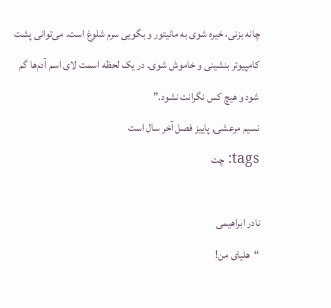چانه بزنی، خیره شوی به مانیتور و بگویی سرم شلوغ است. می‌توانی پشت کامپیوتر بنشینی و خاموش شوی. در یک لحظه اسمت لای اسم آدم‌ها گم شود و هیچ کس نگرانت نشود.”
نسیم مرعشی, پاییز فصل آخر سال است
tags: چت

نادر ابراهیمی
“هلیای من!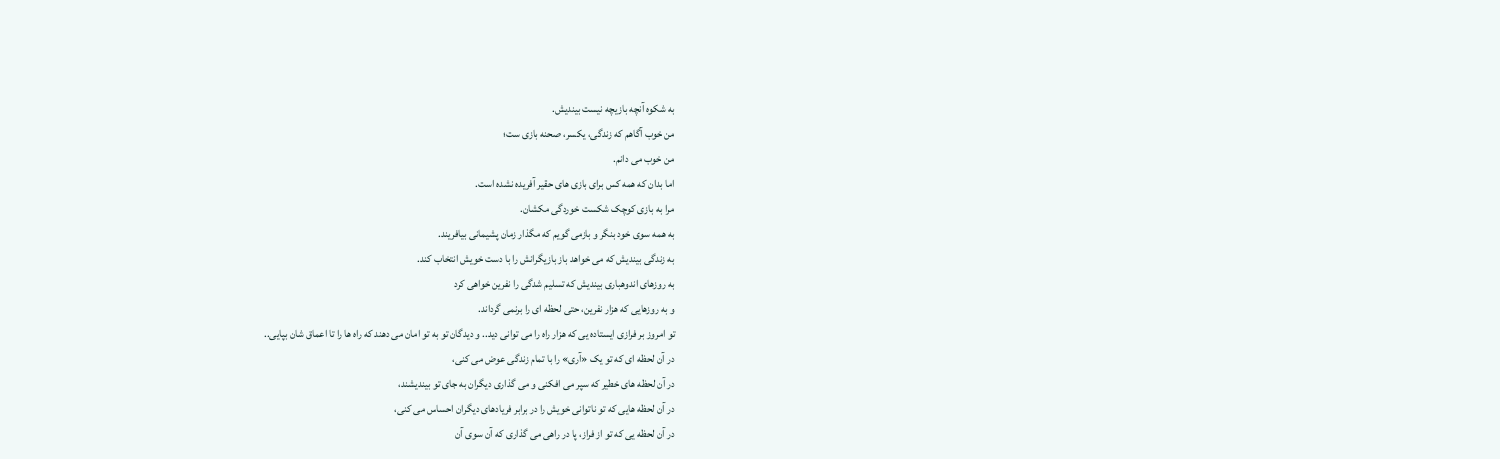به شکوه آنچه بازیچه نیست بیندیش.
من خوب آگاهم که زندگی، یکسر، صحنه بازی ست؛
من خوب می دانم.
اما بدان که همه کس برای بازی های حقیر آفریده نشده است.
مرا به بازی کوچک شکست خوردگی مکشان.
به همه سوی خود بنگر و بازمی گویم که مگذار زمان پشیمانی بیافریند.
به زندگی بیندیش که می خواهد باز بازیگرانش را با دست خویش انتخاب کند.
به روزهای اندوهباری بیندیش که تسلیم شدگی را نفرین خواهی کرد
و به روزهایی که هزار نفرین، حتی لحظه ای را برنمی گرداند.
تو امروز بر فرازی ایستاده یی که هزار راه را می توانی دید.. و دیدگان تو به تو امان می دهند که راه ها را تا اعماق شان بپایی..
در آن لحظه ای که تو یک «آری» را با تمام زندگی عوض می کنی،
در آن لحظه های خطیر که سپر می افکنی و می گذاری دیگران به جای تو بیندیشند،
در آن لحظه هایی که تو ناتوانی خویش را در برابر فریادهای دیگران احساس می کنی،
در آن لحظه یی که تو از فراز، پا در راهی می گذاری که آن سوی آن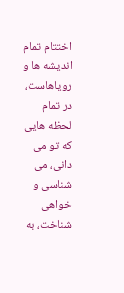اختتام تمام اندیشه ها و رویاهاست،
در تمام لحظه هایی که تو می دانی، می شناسی و خواهی شناخت، به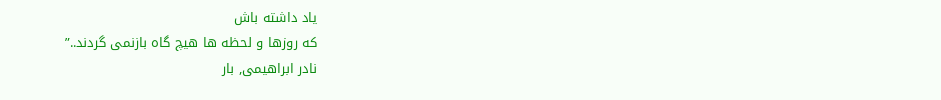یاد داشته باش
که روزها و لحظه ها هیچ گاه بازنمی گردند..”
نادر ابراهیمی, بار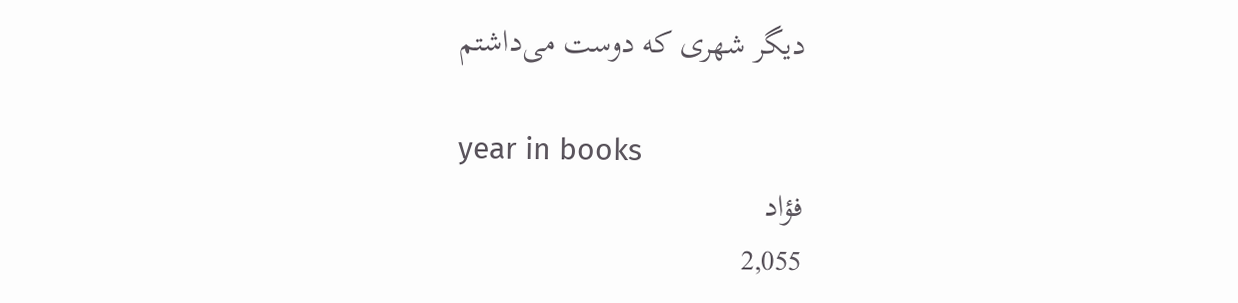دیگر شهری که دوست می‌داشتم

year in books
فؤاد
2,055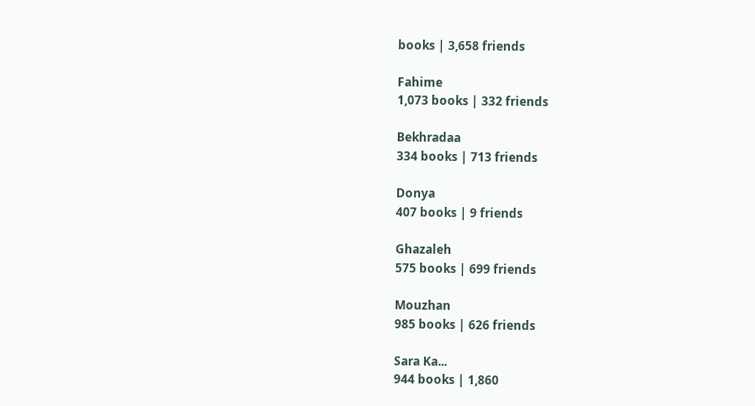books | 3,658 friends

Fahime
1,073 books | 332 friends

Bekhradaa
334 books | 713 friends

Donya
407 books | 9 friends

Ghazaleh
575 books | 699 friends

Mouzhan
985 books | 626 friends

Sara Ka...
944 books | 1,860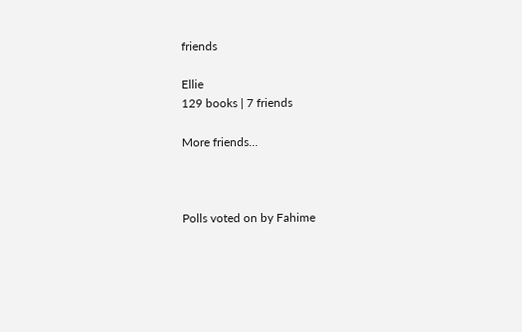friends

Ellie
129 books | 7 friends

More friends…



Polls voted on by Fahime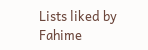Lists liked by Fahime